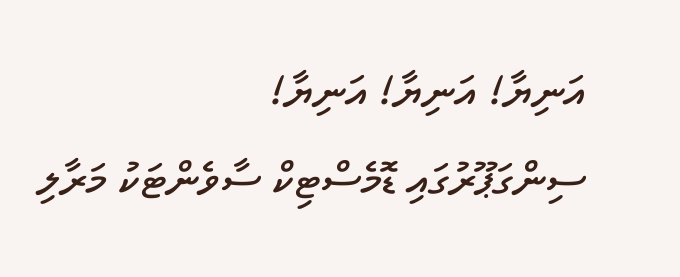އަނިޔާ! އަނިޔާ! އަނިޔާ!
ސިންގަޕޫރުގައި ޑޮމެސްޓިކް ސާވެންޓަކު މަރާލި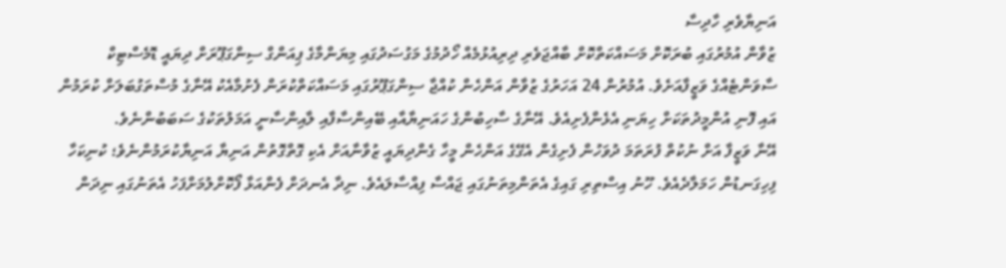އަނިޔާވެރި ހާދިސާ
ޒުވާން އުމުރުގައި ބުރަކޮށް މަސައްކަތްކޮށް ބާއްޖަވެރި ދިރިއުޅުމެއް ހޯދުމުގެ މަގުސަދުގައި މިޔަންމާގެ ޕިއަންގް ސިންގަޕޫރަށް ދިޔައީ ޑޮމެސްޓިކް ސާވަންޓެއްގެ ވަޒީފާއަށެވެ. އުމުރުން 24 އަހަރުގެ ޒުވާން އަންހެން ކުއްޖާ ސިންގަޕޫރުގައި މަސައްކަތްކުރަން ފެށުމާއެކު އޭނާގެ މުސްތަގުބަލަށް ކުރަމުން އައި ފޮނި އުންމީދުތަކަށް ހިޔަނި އެޅެންފެށިއެވެ. އޭނާގެ ސާހިބުންގެ ހައަނިޔާއާއި ބޭއިންސާފާއި ލާއިންސާނީ އަމަލުތަކުގެ ސަބަބުންނެވެ.
އޭނާ ވަޒީފާ އަށް ނުކުތް ފުރަތަމަ ދުވަހުން ފެށިގެން އެގޭގެ އަންހެން މީހާ ގެންދިޔައީ ޒުވާނާއަށް އެކި ގޮތްގޮތުން އަނިޔާ އަނިޔާކުރަމުންނެވެ؛ ކުނިކަހާ ފިހިގަނޑުން ހަމަލާދެއެވެ. ހޫނު އިސްތިރި ގައިގެ އެތަންމިތަނުގައި ޖައްސާ ފިއްސާލައެވެ. ނިދާ އެނދަށް ފެންއަޅާ ފޯކޮށްލުމަށްފަހު އެތަނުގައި ނިދަން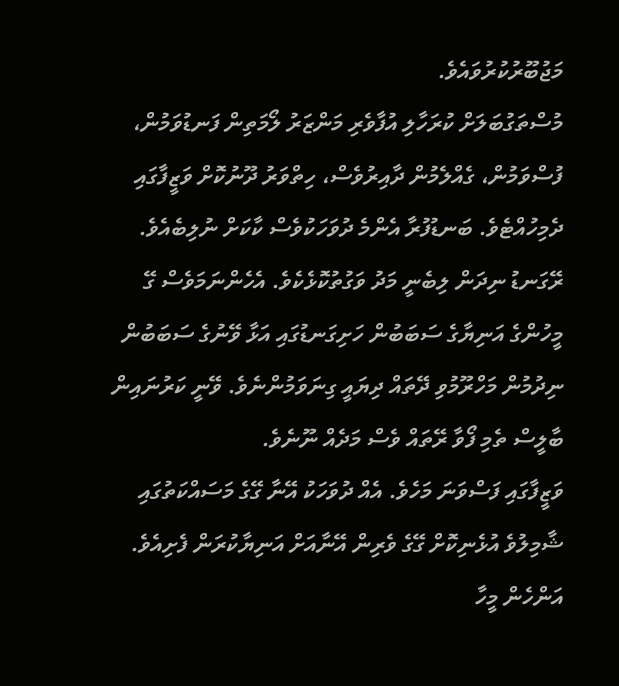މަޖުބޫރުކުރުވައެވެ.
މުސްތަގުބަލަށް ކުރަހާލި އުފާވެރި މަންޒަރު ލޯމަތިން ފަނޑުވަމުން، ފުސްވަމުން، ގެއްލެމުން ދާއިރުވެސް، ހިތްވަރު ދޫނުކޮށް ވަޒީފާގައި ދެމިހުއްޓެވެ. ބަނޑުފުރާ އެންމެ ދުވަހަކުވެސް ކާކަށް ނުލިބެއެވެ. ރޭގަނޑު ނިދަން ލިބެނީ މަދު ވަގުތުކޮޅެކެވެ. އެހެންނަމަވެސް ގޭ މީހުންގެ އަނިޔާގެ ސަބަބުން ހަށިގަނޑުގައި އަޅާ ވޭނުގެ ސަބަބުން ނިދުމުން މަހްރޫމުވި ދޭތައް ދިޔައީ ގިނަވަމުންނެވެ. ވޭނީ ކަރުނައިން ބާލީސް ތެމި ފޯވާ ރޭތައް ވެސް މަދެއް ނޫނެވެ.
ވަޒީފާގައި ފަސްވަނަ މަހެވެ. އެއް ދުވަހަކު އޭނާ ގޭގެ މަސައްކަތުގައި ޝާމިލުވެ އުޅެނިކޮށް ގޭގެ ވެރިން އޭނާއަށް އަނިޔާކުރަން ފެށިއެވެ. އަންހެން މީހާ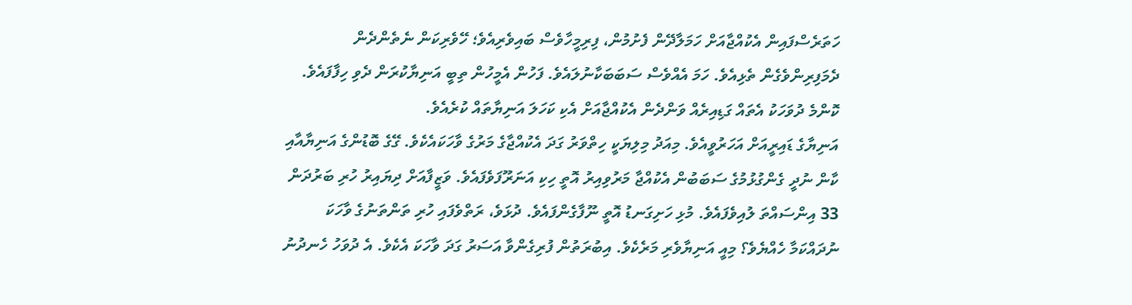ހަތަރެސްފައިން އެކުއްޖާއަށް ހަމަލާދޭން ފެށުމުން، ފިރިމީހާވެސް ބައިވެރިއެވެ؛ ހޭވެރިކަން ނެތެންދެން ދެމަފިރިންވެގެން ތެޅިއެވެ. ހަމަ އެއްވެސް ސަބަބަކާނުލައެވެ. ފަހުން އެމީހުން ތިބީ އަނިޔާކުރަން ދެވި ހިފާފައެވެ. ކޮންމެ ދުވަހަކު އެތައް ގަޑިއިރެއް ވަންދެން އެކުއްޖާއަށް އެކި ކަހަލަ އަނިޔާތައް ކުރެއެވެ.
އަނިޔާގެ ޑައިރީއަށް އަހަރުވީއެވެ. މިއަދު މިލިޔަކީ ހިތްވަރު ގަދަ އެކުއްޖާގެ މަރުގެ ވާހަކައެކެވެ. ގޭގެ ބޮޑުންގެ އަނިޔާއާއި ކާން ނުދީ ގެންގުޅުމުގެ ސަބަބުން އެކުއްޖާ މަރުވިއިރު އޮތީ ހިކި އަނަރޫފަވެފައެވެ. ވަޒީފާއަށް ދިޔައިރު ހުރި ބަރުދަން 33 އިންސައްތަ ލުއިވެފައެވެ. މުޅި ހަށިގަނޑު އޮތީ ނޫފާގެންފައެވެ. ދުޅަވެ، ރަތްވެފައި ހުރި ތަންތަނުގެ ވާހަކަ ނުދައްކަމާ ހެއްޔެވެ؟ މިއީ އަނިޔާވެރި މަރެކެވެ. އިބުރަތުން ފުރިގެންވާ އަސަރު ގަދަ ވާހަކަ އެކެވެ. އެ ދުވަހު ހެނދުނު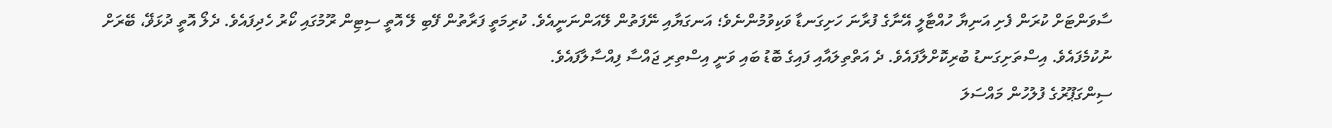ސާވަންޓަށް ކުރަން ފެށި އަނިޔާ ހުއްޓާލީ އޭނާގެ ފުރާނަ ހަށިގަނޑާ ވަކިވުމުންނެވެ؛ އަނގަޔާއި ނޭފަތުން ލޭއަންނަނީއެވެ. ކުރިމަތީ ފަރާތުން ފޭބި ލޭ އޮތީ ސިޓިން ރޫމުގައި ކޯރު ހެދިފައެވެ. ދެލޯ އޮތީ ދުޅަޥޭ، ބޭރަށް ނުކުމެފައެވެ. އިސްތަށިގަނޑު ބުރިކޮށްލާފައެވެ. ދެ އަތްތިލައާއި ފައިގެ ބޮޑު ބައި ވަނީ އިސްތިރި ޖައްސާ ފިއްސާލާފައެވެ.
ސިންގަޕޫރުގެ ފުލުހުން މައްސަލަ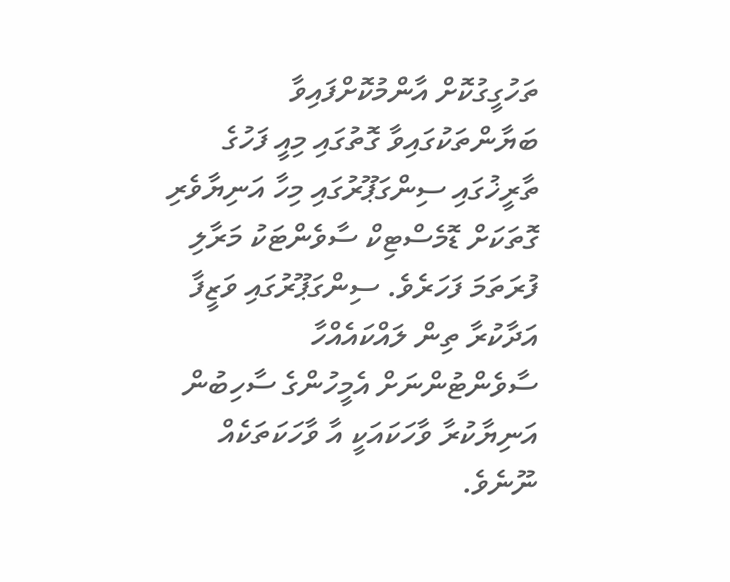ތަހުގީގުކޮށް އާންމުކޮށްފައިވާ ބަޔާންތަކުގައިވާ ގޮތުގައި މިއީ ފަހުގެ ތާރީޚުގައި ސިންގަޕޫރުގައި މިހާ އަނިޔާވެރި ގޮތަކަށް ޑޮމެސްޓިކް ސާވެންޓަކު މަރާލި ފުރަތަމަ ފަހަރެވެ. ސިންގަޕޫރުގައި ވަޒީފާ އަދާކުރާ ތިން ލައްކައެއްހާ ސާވެންޓުންނަށް އެމީހުންގެ ސާހިބުން އަނިޔާކުރާ ވާހަކައަކީ އާ ވާހަކަތަކެއް ނޫނެވެ.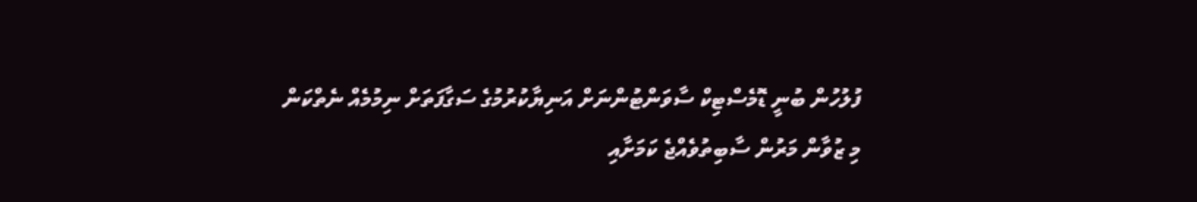ފުލުހުން ބުނީ ޑޮމެސްޓިކް ސާވަންޓުންނަށް އަނިޔާކުރުމުގެ ސަގާފަތަށް ނިމުމެއް ނެތްކަން މި ޒުވާން މަރުން ސާބިތުވެއްޖެ ކަމަށާއި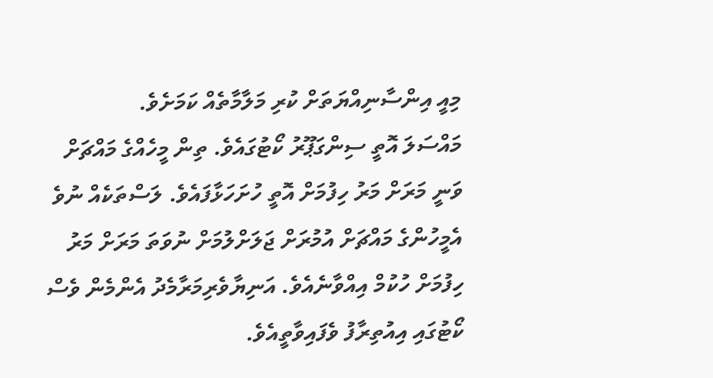މިއީ އިންސާނިއްޔަތަށް ކުރި މަލާމާތެއް ކަމަށެވެ.
މައްސަލަ އޮތީ ސިންގަޕޫރު ކޯޓުގައެވެ. ތިން މީހެއްގެ މައްޗަށް ވަނީ މަރަށް މަރު ހިފުމަށް އޮތީ ހުށަހަޅާފައެވެ. ލަސްތަކެއް ނުވެ އެމީހުންގެ މައްޗަށް އުމުރަށް ޖަލަށްލުމަށް ނުވަތަ މަރަށް މަރު ހިފުމަށް ހުކުމް އިއްވާނެއެވެ. އަނިޔާވެރިމަރާމެދު އެންމެން ވެސް ކޯޓުގައި އިއުތިރާފު ވެފައިވާތީއެވެ.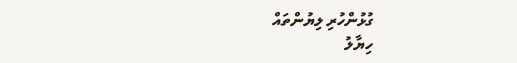ގުޅުންހުރި ލިޔުންތައް
ހިޔާލު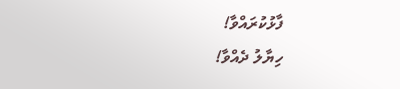ފާޅުކުރައްވާ!
ހިޔާލު ދެއްވާ!